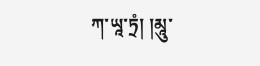ཀ་ཡཱ་ཏྲཾ། །མཱུ་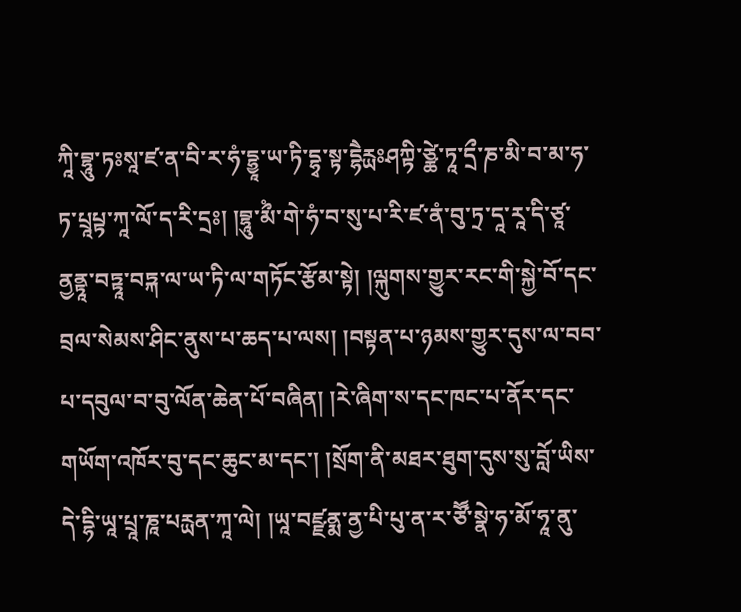ཀཱི་བྷཱུ་ཏཿསཱ་ཛ་ན་བི་ར་ཧཾ་དྷྱཱ་ཡ་ཏི་དྷྭ་སྟ་དྷཻརྻཿཤཀྟི་ཙྪེ་ཏཱ་དྲྀ་ཎ་མི་བ་མ་ཧ་ཏ་པྲཱཔྟ་ཀཱ་ལོ་ད་རི་དྲཿ། །བྷཱུ་མྀཾ་གེ་ཧཾ་བ་སུ་པ་རི་ཛ་ནཾ་བུ་ཏྲ་དཱ་རཱ་དི་ཙཱ་ནྱནྟཱ་བཏྟཱ་བཏྐ་ལ་ཡ་ཏི་ལ་གཏོང་རྩོམ་སྟེ། །ལྐུགས་གྱུར་རང་གི་སྐྱེ་བོ་དང་བྲལ་སེམས་ཤིང་ནུས་པ་ཆད་པ་ལས། །བསྟན་པ་ཉམས་གྱུར་དུས་ལ་བབ་པ་དབུལ་བ་བུ་ལོན་ཆེན་པོ་བཞིན། །རེ་ཞིག་ས་དང་ཁང་པ་ནོར་དང་གཡོག་འཁོར་བུ་དང་ཆུང་མ་དང་། །སྲོག་ནི་མཐར་ཐུག་དུས་སུ་བློ་ཡིས་དེ་དྷི་ཡཱ་པྲཱ་ཎཱ་པརྻན་ཀཱ་ལེ། །ཡཱ་བཛྫནྨ་ནྱ་པི་པུ་ན་ར་ཙཽ་སྣེ་ཧ་མོ་ཧཱ་ནུ་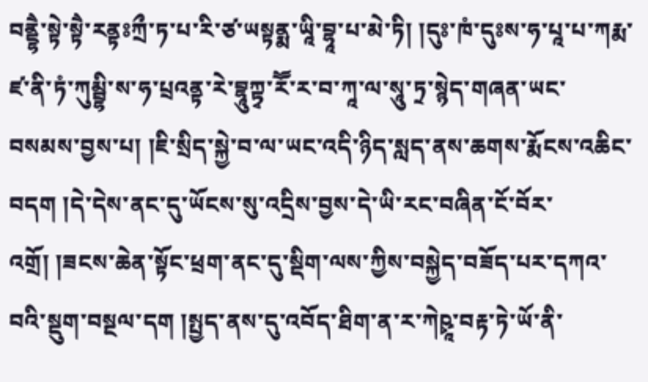བནྡྷཻ་སྟེ་སྟཻ་རནྟཿཀྲྀ་ཏ་པ་རི་ཙ་ཡསྟནྨ་ཡཱི་བྷཱ་པ་མེ་ཏི། །དུཿ་ཁཾ་དུཿས་ཧ་པཱ་པ་ཀརྨ་ཛ་ནི་ཏཾ་ཀུམྦྷི་ས་ཧ་པྲའནྟ་རེ་བྷཱུཀྟྭ་རཽ་ར་བ་ཀཱ་ལ་སཱུ་ཏྲ་སྙེད་གཞན་ཡང་བསམས་བྱས་པ། །ཇི་སྲིད་སྐྱེ་བ་ལ་ཡང་འདི་ཉིད་སླད་ནས་ཆགས་རྨོངས་འཆིང་བདག །དེ་དེས་ནང་དུ་ཡོངས་སུ་འདྲིས་བྱས་དེ་ཡི་རང་བཞིན་ངོ་བོར་འགྲོ། །ཟངས་ཆེན་སྟོང་ཕྲག་ནང་དུ་སྡིག་ལས་ཀྱིས་བསྐྱེད་བཟོད་པར་དཀའ་བའི་སྡུག་བསྔལ་དག །སྤྱད་ནས་དུ་འབོད་ཐིག་ན་ར་ཀེཥྭཱ་བརྟ་ཏེ་ཡོ་ནི་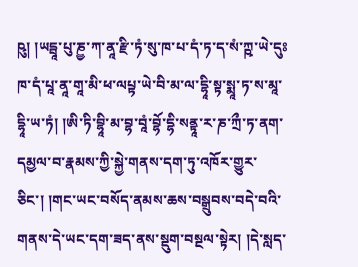ཥུ། །ཡདྦཱ་པུ་ཎྱ་ཀ་ནཱ་རྫི་ཏཾ་སུ་ཁ་པ་དཾ་ཏ་ད་སཾ་ཀྵ་ཡེ་དུཿཁ་དཾ་པཱ་ནཱ་གཱ་མི་ཕ་ལཔྟ་ཡེ་བི་མ་ལ་དྷཱི་སྟ་སྨཱ་ཏ་ས་མཱ་དྷཱི་ཡ་ཏཾ། །ཨི་ཏི་བྷཱི་མ་བྷ་བཱཾ་བྷོ་དྷི་སནྟཱ་ར་ཎ་ཀྲྀ་ཏ་ནག་དམྱལ་བ་རྣམས་ཀྱི་སྐྱེ་གནས་དག་ཏུ་འཁོར་གྱུར་ཅིང་། །གང་ཡང་བསོད་ནམས་ཆས་བསྒྲུབས་བདེ་བའི་གནས་དེ་ཡང་དག་ཟད་ནས་སྡུག་བསྔལ་སྟེར། །དེ་སླད་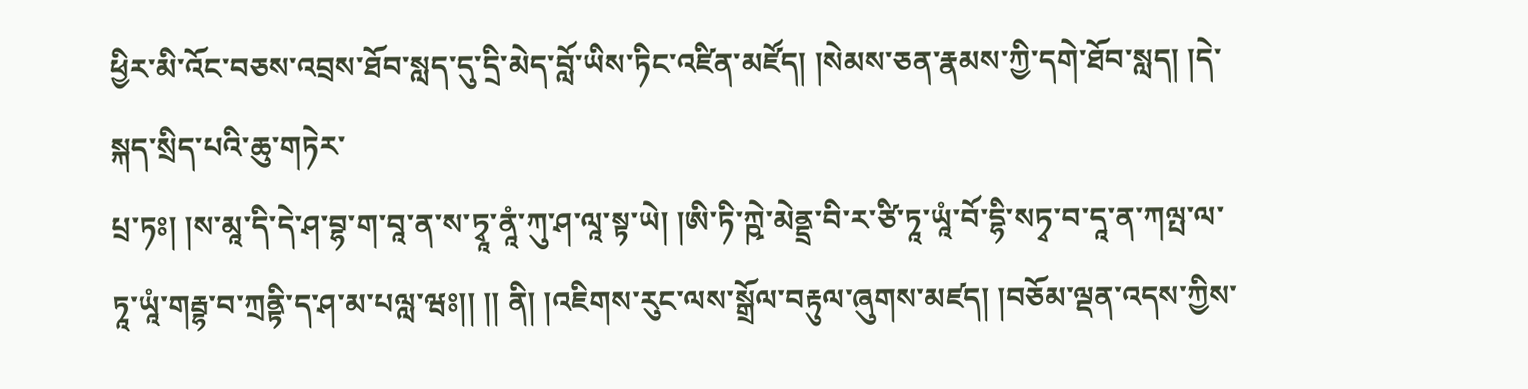ཕྱིར་མི་འོང་བཅས་འབྲས་ཐོབ་སླད་དུ་དྲི་མེད་བློ་ཡིས་ཏིང་འཛིན་མཛོད། །སེམས་ཅན་རྣམས་ཀྱི་དགེ་ཐོབ་སླད། །དེ་སྐད་སྲིད་པའི་ཆུ་གཏེར་
པྲ་ཏཿ། །ས་མཱ་དི་དེ་ཤ་བྷ་ག་བཱ་ན་ས་ཏྭཱ་ནཱཾ་ཀུ་ཤ་ལཱ་སྟ་ཡེ། །ཨི་ཏི་ཀྵེ་མེནྡྲ་བི་ར་ཙི་ཏཱ་ཡཱཾ་བོ་དྷི་སཏྭ་བ་དཱ་ན་ཀལྤ་ལ་ཏཱ་ཡཱཾ་གརྦྷ་བ་ཀྲནྟི་ད་ཤ་མ་པལླ་ཝཿ།། །། ནི། །འཇིགས་རུང་ལས་སྒྲོལ་བརྟུལ་ཞུགས་མཛད། །བཅོམ་ལྡན་འདས་ཀྱིས་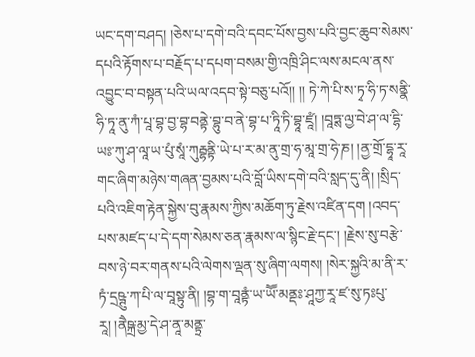ཡང་དག་བཤད། །ཅེས་པ་དགེ་བའི་དབང་པོས་བྱས་པའི་བྱང་ཆུབ་སེམས་དཔའི་རྟོགས་པ་བརྗོད་པ་དཔག་བསམ་གྱི་འཁྲི་ཤིང་ལས་མངལ་ནས་འབྱུང་བ་བསྟན་པའི་ཡལ་འདབ་སྟེ་བཅུ་པའོ།། །། ཏེ་ཀེ་པི་ས་ཏྭ་ཧི་ཏ་སནྣི་ཧི་ཏཱ་ནུ་ཀཾ་པཱ་བྷ་བྱ་བྷ་བནྟེ་བྷུ་བ་ནེ་བྷ་པ་ཏཱི་ཏི་བྷཱ་ཛཱཾ། །བཱཏྶ་ལྱ་བེ་ཤ་ལ་དྷི་ཡཿ་ཀུ་ཤ་ལཱ་ཡ་པུཾ་སཱཾ་ཀུརྦྷནྟི་ཡེ་པ་ར་མ་ནུ་གྲ་ཧ་མཱ་གྲ་ཧེ་ཎ། །ནྱ་གྲོ་དྷཱ་རཱ་གང་ཞིག་མཉེས་གཞན་བྱམས་པའི་བློ་ཡིས་དགེ་བའི་སླད་དུ་ནི། །སྲིད་པའི་འཇིག་རྟེན་སྐྱེས་བུ་རྣམས་ཀྱིས་མཆོག་ཏུ་རྗེས་འཛིན་དག །འབད་པས་མཛད་པ་དེ་དག་སེམས་ཅན་རྣམས་ལ་སྙིང་རྗེ་དང་། །རྗེས་སུ་བརྩེ་བས་ཉེ་བར་གནས་པའི་ལེགས་ལྡན་སུ་ཞིག་ལགས། །སེར་སྐྱའི་མ་ནི་ར་ཏཾ་དྲཥྚུ་ཀ་པི་ལ་བཱསྟུ་ནི། །བྷ་ག་བཱནྟཾ་ཡ་ཡཽ་མནྡཿ་ཤཱཀྱ་རཱ་ཛ་སུ་ཏཿཔུ་རཱ། །ནཻཥྐྲ་མྱ་དེ་ཤ་ནཱ་མནྟྲ་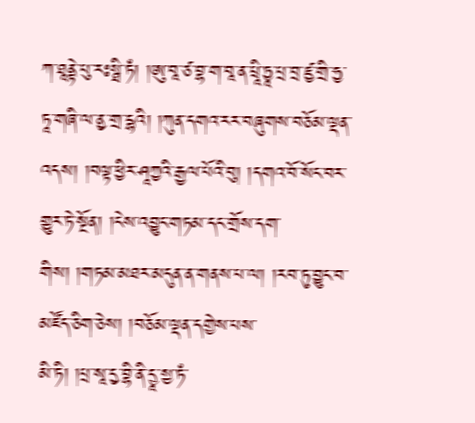ཀ་ཐཱནྟེ་པུ་རཿསྠི་ཏཾ། །ཨུ་བཱ་ཙ་བྷ་ག་བཱ་ན་པྲཱི་ཏྱཱ་པྲ་བྲ་ཛྱ་གྲི་ཧྱ་ཏཱ་གཞི་ལ་ནྱ་གྲ་དྷའི། །ཀུན་དགའ་རར་བཞུགས་བཅོམ་ལྡན་འདས། །བལྟ་ཕྱིར་ཤཱཀྱའི་རྒྱལ་པོའི་བུ། །དགའ་བོ་སོང་བར་གྱུར་ཏེ་སྔོན། །ངེས་འབྱུང་གཏམ་དང་གྲོས་དག་གིས། །གཏམ་མཐར་མདུན་ན་གནས་པ་ལ། །རབ་ཏུ་བྱུང་བ་མཛོད་ཅིག་ཅེས། །བཅོམ་ལྡན་དགྱེས་པས་
མི་ཏི། །པྲ་སཱ་དྱ་བྷི་ནི་དྱཱ་སྱ་ཏཾ་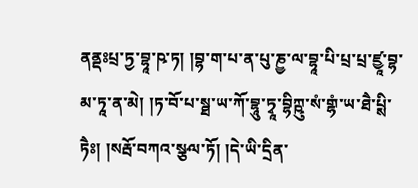ནནྡཿཔྲ་ཏྱ་བྷཱ་ཥ་ཏ། །བྷ་ག་པ་ན་པུ་ཎྱ་ལ་བྷཱ་པི་པྲ་པྲ་ཛྱཱ་བྷ་མ་ཏཱ་ན་མེ། །ཏ་བོ་པ་སྠ་ཡ་ཀོ་བྷཱུ་ཏྭཱ་བྷིཀྵུ་སཾ་གྷཾ་ཡ་ཐཻ་པྶི་ཏཻཿ། །སརྦོ་བཀའ་སྩལ་ཏོ། །དེ་ཡི་དྲིན་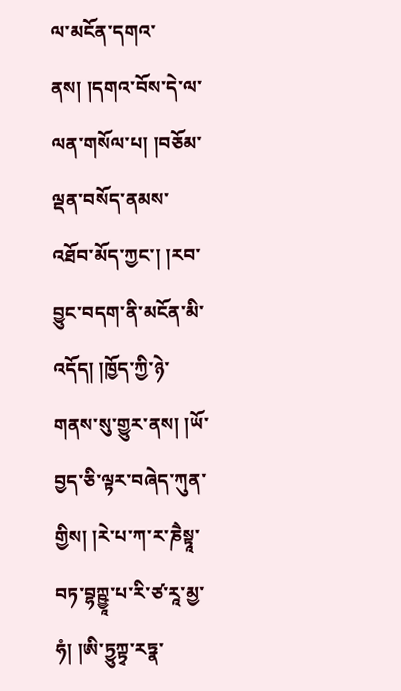ལ་མངོན་དགའ་ནས། །དགའ་བོས་དེ་ལ་ལན་གསོལ་པ། །བཅོམ་ལྡན་བསོད་ནམས་འཐོབ་མོད་ཀྱང་། །རབ་བྱུང་བདག་ནི་མངོན་མི་འདོད། །ཁྱོད་ཀྱི་ཉེ་གནས་སུ་གྱུར་ནས། །ཡོ་བྱད་ཅི་ལྟར་བཞེད་ཀུན་གྱིས། །རེ་པ་ཀ་ར་ཎཻསྟཱ་བཏ་བྷཀྵྱཱ་པ་རི་ཙ་རཱ་མྱ་ཧཾ། །ཨི་ཏྱུཀྟྭ་རཏྣ་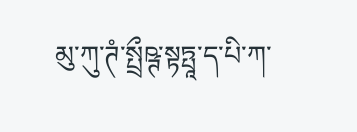མུ་ཀུ་ཊཾ་སྤྲྀཥྚ་སྟཏྤཱ་ད་པི་ཀ་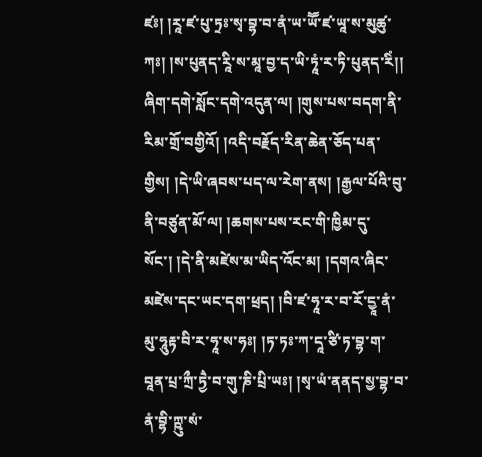ཛཿ། །རཱ་ཛ་པུ་ཏྲཿ་སྭ་བྷ་བ་ནཾ་ཡ་ཡཽ་ཛ་ཡཱ་ས་མུཚུ་ཀཿ། །ས་པུནད་རཱི་ས་མཱ་བྱ་ད་ཡི་ཏཱཾ་ར་ཏི་པུནད་རིཾ།། ཞིག་དགེ་སློང་དགེ་འདུན་ལ། །གུས་པས་བདག་ནི་རིམ་གྲོ་བགྱིའོ། །འདི་བརྗོད་རིན་ཆེན་ཅོད་པན་གྱིས། །དེ་ཡི་ཞབས་པད་ལ་རེག་ནས། །རྒྱལ་པོའི་བུ་ནི་བཙུན་མོ་ལ། །ཆགས་པས་རང་གི་ཁྱིམ་དུ་སོང་། །དེ་ནི་མཛེས་མ་ཡིད་འོང་མ། །དགའ་ཞིང་མཛེས་དང་ཡང་དག་ཕྲད། །བི་ཛ་ཧཱ་ར་བ་རོ་དྱཱ་ནཾ་མུ་ཧཱུརྟ་བི་ར་ཧཱ་ས་ཧཿ། །ཏ་ཏཿ་ཀ་དཱ་ཙི་ཏ་བྷ་ག་བཱན་པྲ་ཀྲྀ་ཏྱཻ་བ་གུ་ཎི་པྲི་ཡཿ། །སྭ་ཡཾ་ནནད་སྱ་བྷ་བ་ནཾ་བྷི་ཀྵུ་སཾ་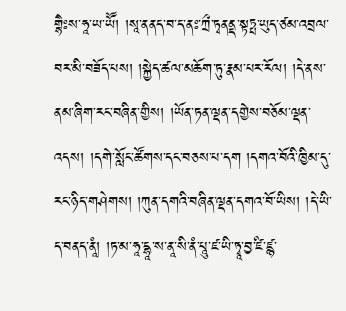གྷཻཿས་ཧཱ་ཡ་ཡཽ། །སཱ་ནནད་བ་ད་ནཿ་ཀྲྀ་ཏྭནནྡ་སྟཏྤ་ཡུད་ཙམ་འབྲལ་བར་མི་བཟོད་པས། །སྐྱེད་ཚལ་མཆོག་ཏུ་རྣམ་པར་རོལ། །དེ་ནས་ནམ་ཞིག་རང་བཞིན་གྱིས། །ཡོན་ཏན་ལྡན་དགྱེས་བཅོམ་ལྡན་འདས། །དགེ་སློང་ཚོགས་དང་བཅས་པ་དག །དགའ་བོའི་ཁྱིམ་དུ་རང་ཉིད་གཤེགས། །ཀུན་དགའི་བཞིན་ལྡན་དགའ་བོ་ཡིས། །དེ་ཡི་
ད་བནད་ནཱཾ། །ཏ་མ་ཧཱ་དྷཱ་ས་ནཱ་སི་ནཾ་པཱུ་ཛ་ཡི་ཏྭཱ་བྱ་ཛི་ཛྙ་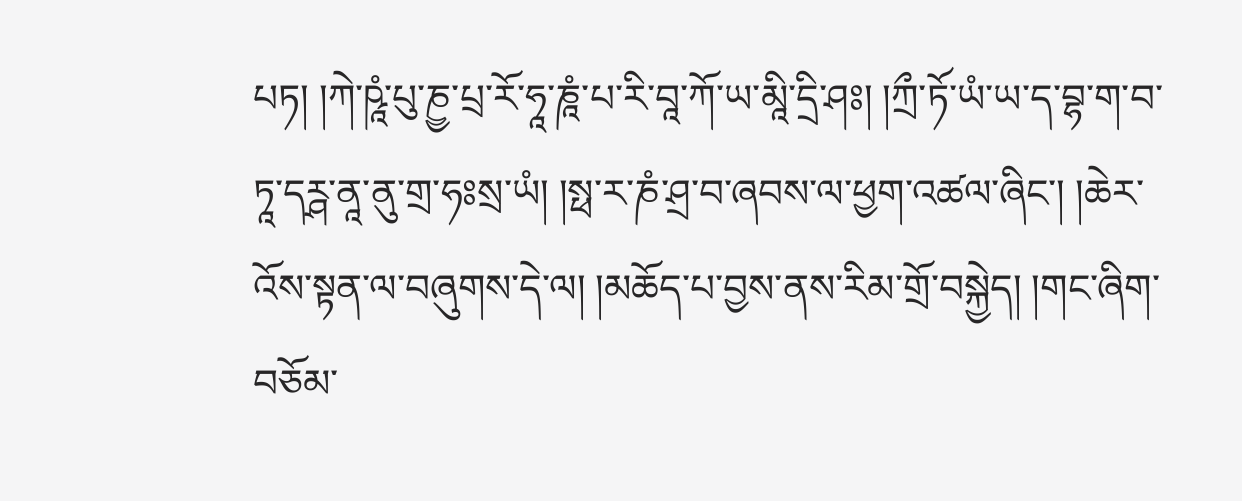པཏ། །ཀེ་ཥཱཾ་པུ་ཎྱ་པྲ་རོ་ཧཱ་ཎཱཾ་པ་རི་བཱ་ཀོ་ཡ་མཱི་དྲི་ཤཿ། །ཀྲྀ་ཏོ་ཡཾ་ཡ་ད་བྷ་ག་བ་ཏཱ་དཪྴ་ནཱ་ནུ་གྲ་ཧཿསྲ་ཡཾ། །སྥ་ར་ཎཾ་ཤྲ་བ་ཞབས་ལ་ཕྱག་འཚལ་ཞིང་། །ཆེར་འོས་སྟན་ལ་བཞུགས་དེ་ལ། །མཆོད་པ་བྱས་ནས་རིམ་གྲོ་བསྐྱེད། །གང་ཞིག་བཅོམ་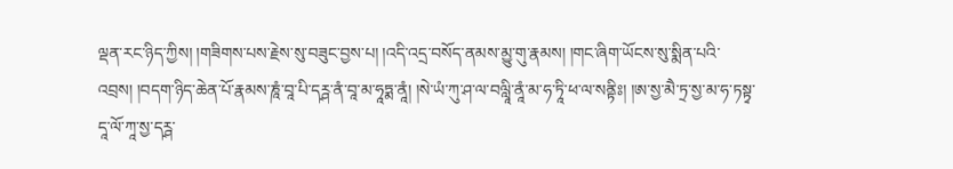ལྡན་རང་ཉིད་ཀྱིས། །གཟིགས་པས་རྗེས་སུ་བཟུང་བྱས་པ། །འདི་འདྲ་བསོད་ནམས་མྱུ་གུ་རྣམས། །གང་ཞིག་ཡོངས་སུ་སྨིན་པའི་འབྲས། །བདག་ཉིད་ཆེན་པོ་རྣམས་ཎཱཾ་བཱ་པི་དཪྴ་ནཾ་བཱ་མ་ཧཱཏྨ་ནཱཾ། །སེ་ཡཾ་ཀུ་ཤ་ལ་བལླཱི་ནཱཾ་མ་ཧ་ཏཱི་ཕ་ལ་སནྟིཿ། །ཨ་སྱ་མཻ་ཏྲ་སྱ་མ་ཧ་ཏསྟྭ་དཱ་ལོ་ཀཱ་སྱ་དཪྴ་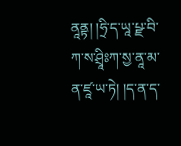ནཱནྟ། །ཧྲི་ད་ཡཱ་པྫ་བི་ཀ་ས་ཤྲཱིཿཀ་སྱ་ནཱ་མ་ན་ཛཱ་ཡ་ཏེ། །ད་ན་ད་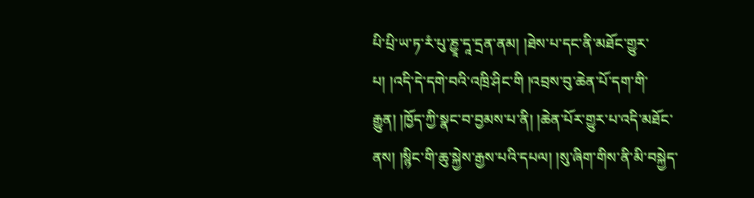པི་པྲི་ཡ་ཏ་རཾ་པུ་ཎྱཱ་དཱ་དྲན་ནམ། །ཐེས་པ་དང་ནི་མཐོང་གྱུར་པ། །འདི་དེ་དགེ་བའི་འཁྲི་ཤིང་གི །འབྲས་བུ་ཆེན་པོ་དག་གི་རྒྱུན། །ཁྱོད་ཀྱི་སྣང་བ་བྱམས་པ་ནི། །ཆེན་པོར་གྱུར་པ་འདི་མཐོང་ནས། །སྙིང་གི་ཆུ་སྐྱེས་རྒྱས་པའི་དཔལ། །སུ་ཞིག་གིས་ནི་མི་བསྐྱེད་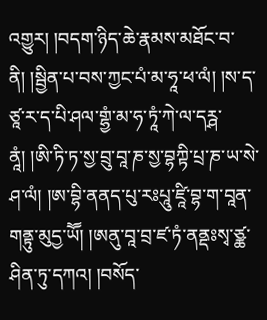འགྱུར། །བདག་ཉིད་ཆེ་རྣམས་མཐོང་བ་ནི། །སྦྱིན་པ་བས་ཀྱང་པཾ་མ་ཧཱ་ཕ་ལཾ། །ས་ད་ཙཱ་ར་ད་པི་ཤལ་གྷྱཾ་མ་ཧ་ཏཱཾ་ཀེ་ལ་དཪྴ་ནཱཾ། །ཨི་ཏི་ཏ་སྱ་བྲུ་བཱ་ཎ་སྱ་བྷཀྟི་པྲ་ཎ་ཡ་སེ་ཤ་ལཾ། །ཨ་བྷི་ནནད་པུ་རཿཔཱུ་ཛཱི་བྷ་ག་བཱན་གནྟུ་མུདྱ་ཡཽ། །ཨནུ་བཱ་བྲ་ཛ་ཏཾ་ནནྡཿསྭ་ཙྪ་ཤིན་ཏུ་དཀའ། །བསོད་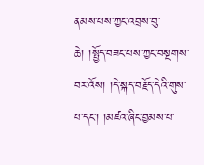ནམས་པས་ཀྱང་འབྲས་བུ་ཆེ། །སྤྱོད་བཟང་པས་ཀྱང་བསྔགས་བར་འོས། །དེ་སྐད་བརྗོད་དེའི་གུས་པ་དང་། །མཛའ་ཞིང་བྱམས་པ་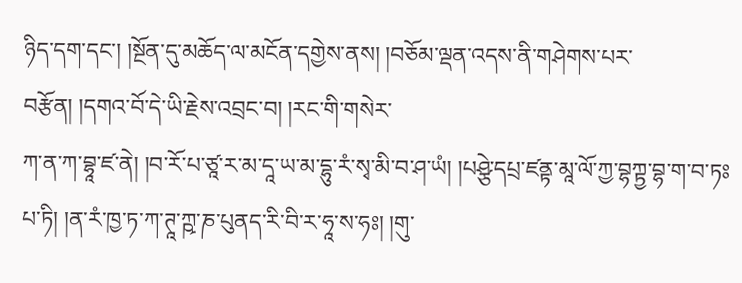ཉིད་དག་དང་། །སྔོན་དུ་མཆོད་ལ་མངོན་དགྱེས་ནས། །བཅོམ་ལྡན་འདས་ནི་གཤེགས་པར་བརྩོན། །དགའ་བོ་དེ་ཡི་རྗེས་འབྲང་བ། །རང་གི་གསེར་
ཀ་ན་ཀ་བྷཱ་ཛ་ནེ། །བ་རོ་པ་ཙཱ་ར་མ་དཱ་ཡ་མ་དྷུ་རཾ་སྭ་མི་བ་ཤ་ཡཾ། །པཤྩེ་དཔྲ་ཛནྟ་མཱ་ལོ་ཀྱ་བྷཀྟྱ་བྷ་ག་བ་ཏཿཔ་ཏི། །ན་རཾ་ཁྱ་ཏ་ཀ་ཊཱ་ཀྵ་ཎ་པུནད་རི་བི་ར་ཧཱ་ས་ཧཿ། །གུ་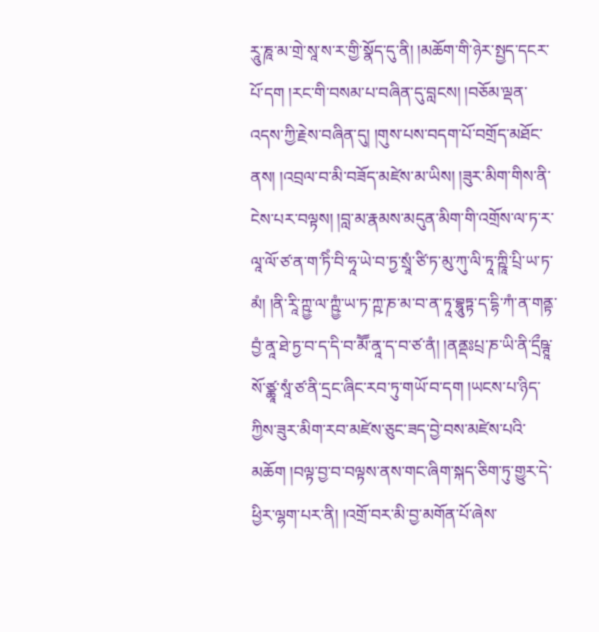རཱུ་ཎཱ་མ་གྲེ་སཱ་ས་ར་གྱི་སྣོད་དུ་ནི། །མཆོག་གི་ཉེར་སྤྱད་དངར་པོ་དག །རང་གི་བསམ་པ་བཞིན་དུ་བླངས། །བཅོམ་ལྡན་འདས་ཀྱི་རྗེས་བཞིན་དུ། །གུས་པས་བདག་པོ་བགྲོད་མཐོང་ནས། །འབྲལ་བ་མི་བཟོད་མཛེས་མ་ཡིས། །ཟུར་མིག་གིས་ནི་ངེས་པར་བལྟས། །བླ་མ་རྣམས་མདུན་མིག་གི་འགྲོས་ལ་ཏ་ར་ལཱ་ལོ་ཙ་ན་ག་ཏིཾ་བི་ཧཱ་ཡེ་བ་ཏྱ་སྲཱཾ་ཙི་ཏ་མུ་ཀུ་ལི་ཏཱ་ཀྵཱི་པྲི་ཡ་ཏ་མཾ། །ནི་རཱི་ཀྵྱ་ལ་ཀྵྱཾ་ཡ་ཏ་ཀྵ་ཎ་མ་བ་ན་ཏཱ་བྷཱུཏྟ་ད་དྷི་ཀཾ་ན་གནྟ་བྱཾ་ནཱ་ཐེ་ཏྱ་བ་ད་དི་བ་མཽ་ནཱ་ད་བ་ཙ་ནཾ། །ནནྡཿཔྲ་ཎ་ཡི་ནི་དྲྀཥྚཱ་སོ་ཙྪཱ་སཱཾ་ཙ་ནི་དྲང་ཞིང་རབ་ཏུ་གཡོ་བ་དག །ཡངས་པ་ཉིད་ཀྱིས་ཟུར་མིག་རབ་མཛེས་ཅུང་ཟད་བྱེ་བས་མཛེས་པའི་མཆོག །བལྟ་བྱ་བ་བལྟས་ནས་གང་ཞིག་སྐད་ཅིག་ཏུ་གྱུར་དེ་ཕྱིར་ལྷག་པར་ནི། །འགྲོ་བར་མི་བྱ་མགོན་པོ་ཞེས་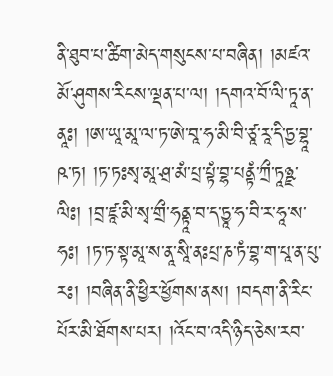ནི་ཐུབ་པ་ཚིག་མེད་གསུངས་པ་བཞིན། །མཛའ་མོ་ཤུགས་རིངས་ལྡན་པ་ལ། །དགའ་བོ་ལི་ཏཱ་ན་ནཱཿ། །ཨ་ཡཱ་མཱ་ལ་ཏ་ཨེ་བཱ་ཧ་མི་བི་ཙཱ་རཱ་དི་ཏྱ་བྷཱ་ཥ་ཏ། །ཏ་ཏཿསྭ་མཱ་ཤྲ་མཾ་པྲ་པྟཾ་བྷ་པནྟཾ་ཀྲྀ་ཏཱཉྫ་ལིཿ། །བྲ་ཛཱ་མི་སྭ་གྲྀ་ཧནྟཱ་བ་ད་ཏྱཱ་ཧ་བི་ར་ཧཱ་ས་ཧཿ། །ཏ་ཏ་སྟ་མཱ་ས་ནཱ་སཱི་ནཿཔྲ་ཎ་ཏཾ་བྷ་ག་པཱ་ན་པུ་རཿ། །བཞིན་ནི་ཕྱིར་ཕྱོགས་ནས། །བདག་ནི་རིང་པོར་མི་ཐོགས་པར། །འོང་བ་འདི་ཉིད་ཅེས་རབ་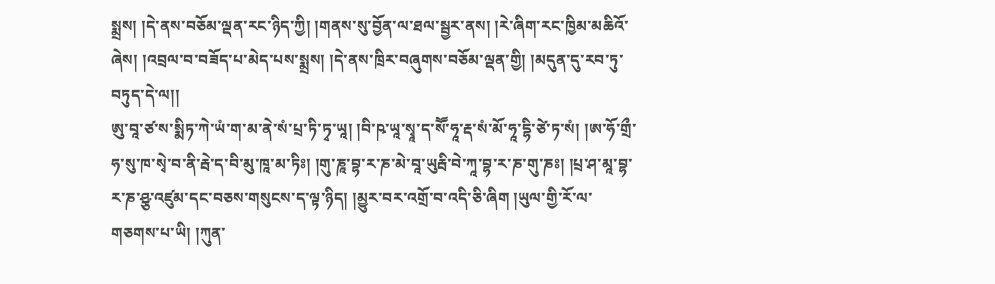སྨྲས། །དེ་ནས་བཅོམ་ལྡན་རང་ཉིད་ཀྱི། །གནས་སུ་བྱོན་ལ་ཐལ་སྦྱར་ནས། །རེ་ཞིག་རང་ཁྱིམ་མཆིའོ་ཞེས། །འབྲལ་བ་བཟོད་པ་མེད་པས་སྨྲས། །དེ་ནས་ཁྲིར་བཞུགས་བཅོམ་ལྡན་གྱི། །མདུན་དུ་རབ་ཏུ་བཏུད་དེ་ལ།།
ཨུ་བཱ་ཙ་ས་སྨིཏ་ཀེ་ཡཾ་ག་མ་ནེ་སཾ་པྲ་ཏི་ཏྭ་ཡཱ། །བི་ཥ་ཡཱ་སྭཱ་ད་སཽ་ཧཱ་རྡ་སཾ་མོ་ཧཱ་དྷི་ཙེ་ཏ་སཾ། །ཨ་ཧོ་གྲྀ་ཧ་སུ་ཁ་སྭེ་བ་ནི་རྦེ་ད་བི་མུ་ཁཱ་མ་ཏིཿ། །གུ་ཎཱ་བྷ་ར་ཎ་མེ་བཱ་ཡུརྦི་བེ་ཀཱ་བྷ་ར་ཎ་གུ་ཎཿ། །པྲ་ཤ་མཱ་བྷ་ར་ཎ་ཤྩ་འཛུམ་དང་བཅས་གསུངས་ད་ལྟ་ཉིད། །མྱུར་བར་འགྲོ་བ་འདི་ཅི་ཞིག །ཡུལ་གྱི་རོ་ལ་གཅགས་པ་ཡི། །ཀུན་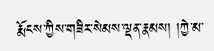རྨོངས་ཀྱིས་གཟིར་སེམས་ལྡན་རྣམས། །ཀྱེ་མ་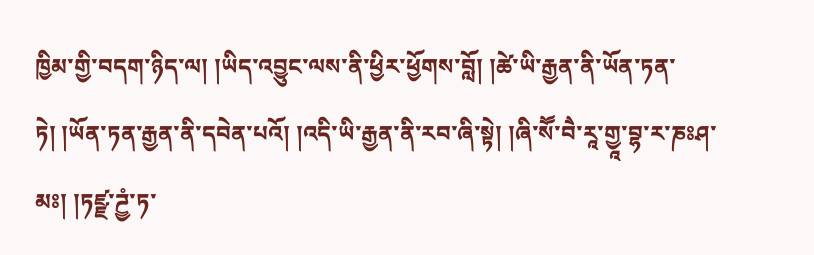ཁྱིམ་གྱི་བདག་ཉིད་ལ། །ཡིད་འབྱུང་ལས་ནི་ཕྱིར་ཕྱོགས་བློ། །ཚེ་ཡི་རྒྱན་ནི་ཡོན་ཏན་ཏེ། །ཡོན་ཏན་རྒྱན་ནི་དབེན་པའོ། །འདི་ཡི་རྒྱན་ནི་རབ་ཞི་སྟེ། །ཞི་སཽ་བཻ་རཱ་གྱཱ་བྷ་ར་ཎཿཤ་མཿ། །ཏཛྫ་ཌྱཾ་ཏ་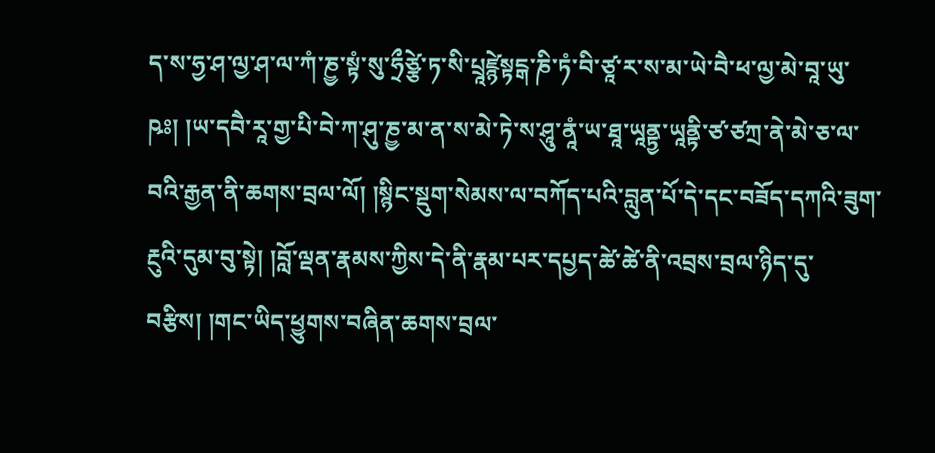ད་ས་ཧྱ་ཤ་ལྱ་ཤ་ལ་ཀཾ་ཎྱ་སྟཾ་སུ་ཧྲྀཙྩེ་ཏ་སི་པྲཱཛྙེསྟངྒ་ཎི་ཏཾ་བི་ཙཱ་ར་ས་མ་ཡེ་བཻ་ཕ་ལྱ་མེ་བཱ་ཡུ་ཥཿ། །ཡ་དབཻ་རཱ་གྱ་པི་བེ་ཀ་ཤུ་ཎྱ་མ་ན་ས་མེ་ཏེ་ས་ཤཱུ་ནཱཾ་ཡ་ཐཱ་ཡཱནྟྱ་ཡཱནྟི་ཙ་ཙཀྲ་ནེ་མེ་ཅ་ལ་བའི་རྒྱན་ནི་ཆགས་བྲལ་ལོ། །སྙིང་སྡུག་སེམས་ལ་བཀོད་པའི་བླུན་པོ་དེ་དང་བཟོད་དཀའི་ཟུག་རྔུའི་དུམ་བུ་སྟེ། །བློ་ལྡན་རྣམས་ཀྱིས་དེ་ནི་རྣམ་པར་དཔྱད་ཚེ་ཚེ་ནི་འབྲས་བྲལ་ཉིད་དུ་བརྩིས། །གང་ཡིད་ཕྱུགས་བཞིན་ཆགས་བྲལ་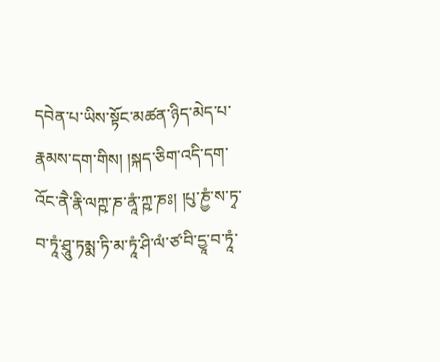དབེན་པ་ཡིས་སྟོང་མཚན་ཉིད་མེད་པ་རྣམས་དག་གིས། །སྐད་ཅིག་འདི་དག་འོང་ནཻ་རྣི་ལཀྵ་ཎ་ནཱཾ་ཀྵ་ཎཿ། །པུ་ཎྱཾ་ས་ཏྭ་བ་ཏཱཾ་ཤྲཱུ་ཏམྨ་ཏི་མ་ཏཱཾ་ཤི་ལཾ་ཙ་བི་དྱཱ་བ་ཏཱཾ་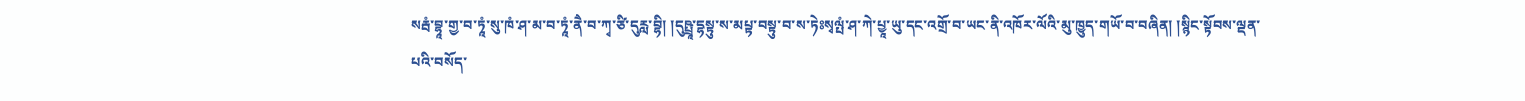སརྦཾ་བྷཱ་གྱ་བ་ཏཱཾ་སུ་ཁཾ་ཤ་མ་བ་ཏཱཾ་ནཻ་བ་ཀྭ་ཙི་དུརླ་བྷི། །དུཥྤྲཱ་དྷསྟུ་ས་མཔྟ་བསྟུ་བ་ས་ཏེཿསྭལྤཾ་ཤ་ཀེ་པྱཱ་ཡུ་དང་འགྲོ་བ་ཡང་ནི་འཁོར་ལོའི་མུ་ཁྱུད་གཡོ་བ་བཞིན། །སྙིང་སྟོབས་ལྡན་པའི་བསོད་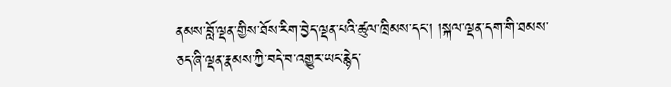ནམས་བློ་ལྡན་གྱིས་ཐོས་རིག་བྱེད་ལྡན་པའི་ཚུལ་ཁྲིམས་དང་། །སྐལ་ལྡན་དག་གི་ཐམས་ཅད་ཞི་ལྡན་རྣམས་ཀྱི་བདེ་བ་འགྱུར་ཡང་རྙེད་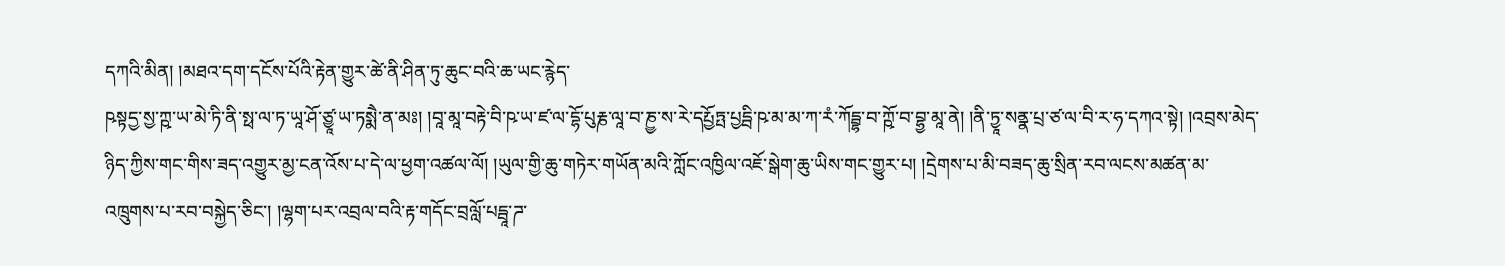དཀའི་མིན། །མཐའ་དག་དངོས་པོའི་རྟེན་གྱུར་ཚེ་ནི་ཤིན་ཏུ་ཆུང་བའི་ཆ་ཡང་རྙེད་
ཥསྟདྱ་སྱ་ཀྵ་ཡ་མེ་ཏི་ནི་སྥ་ལ་ཏ་ཡཱ་ཤོ་ཙྱཱ་ཡ་ཏསྨཻ་ན་མཿ། །བཱ་མཱ་བརྟེ་བི་ཥ་ཡ་ཛ་ལ་དྷོ་པུརྞ་ལཱ་བ་ཎྱ་ས་རེ་དརྤྱོཏྤ་པྱདྦི་ཥ་མ་མ་ཀ་རཾ་ཀོདྦྷ་བ་ཀྵོ་བ་བྷྱ་མཱ་ནེ། །ནི་ཏྱཱ་སནྣ་པྲ་ཙ་ལ་བི་ར་ཧ་དཀའ་སྟེ། །འབྲས་མེད་ཉིད་ཀྱིས་གང་གིས་ཟད་འགྱུར་མྱ་ངན་འོས་པ་དེ་ལ་ཕྱག་འཚལ་ལོ། །ཡུལ་གྱི་ཆུ་གཏེར་གཡོན་མའི་ཀློང་འཁྱིལ་འཇོ་སྒེག་ཆུ་ཡིས་གང་གྱུར་པ། །དྲེགས་པ་མི་བཟད་ཆུ་སྲིན་རབ་ལངས་མཚན་མ་འཁྲུགས་པ་རབ་བསྐྱེད་ཅིང་། །ལྷག་པར་འབྲལ་བའི་རྟ་གདོང་བྲལློ་པདྦཱ་ཌ་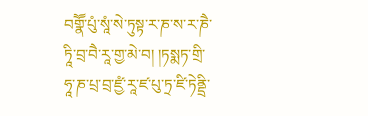བགྣཽ་པུཾ་སཱཾ་སེ་ཏུསྟ་ར་ཎ་ས་ར་ཎཻ་ཏཱི་བྲ་བཻ་རཱ་གྱ་མེ་བ། །ཏསྨཏ་གྲི་ཧཱ་ཎ་པྲ་བྲ་ཛྱཾ་རཱ་ཛ་པུ་ཏྲ་ཛི་ཏེནྡྲི་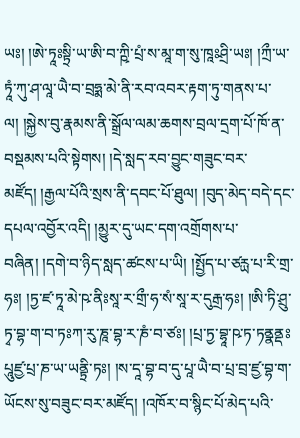ཡཿ། །ཨེ་ཏཱཿསྟྲི་ཡ་ཨི་བ་ཀྵི་པྲཾ་ས་མཱ་ག་སུ་ཁཱཿཤྲི་ཡཿ། །ཀྲྀ་ཡ་ཏཱཾ་ཀུ་ཤ་ལཱ་ཡཻ་བ་བྲཧྨ་མེ་ནི་རབ་འབར་རྟག་ཏུ་གནས་པ་ལ། །སྐྱེས་བུ་རྣམས་ནི་སྒྲོལ་ལམ་ཆགས་བྲལ་དྲག་པོ་ཁོ་ན་བསྡམས་པའི་སྟེགས། །དེ་སླད་རབ་བྱུང་གཟུང་བར་མཛོད། །རྒྱལ་པོའི་སྲས་ནི་དབང་པོ་ཐུལ། །བུད་མེད་བདེ་དང་དཔལ་འབྱོར་འདི། །མྱུར་དུ་ཡང་དག་འགྲོགས་པ་བཞིན། །དགེ་བ་ཉིད་སླད་ཚངས་པ་ཡི། །སྤྱོད་པ་ཙརྻ་པ་རི་གྲ་ཧཿ། །ཏྱ་ཛ་ཏཱ་མེ་ཥ་ནིཿསཱ་ར་གྲྀ་ཧ་སཾ་སཱ་ར་དུརྒྲ་ཧཿ། །ཨི་ཏི་ཤྲུ་ཏྭ་བྷ་ག་བ་ཏཿཀ་རུ་ཎཱ་བྷ་ར་ཎཾ་བ་ཙཿ། །པྲ་ཏྱ་བྷཱ་ཥ་ཏ་ཏནྣནྡཿཔཱུཛྱ་པྲ་ཎ་ཡ་ཡནྟྲི་ཏཿ། །ས་དཱ་བྷ་བ་དུ་པཱ་ཡཻ་བ་པྲ་བྲ་ཛྱ་བྷ་ག་ཡོངས་སུ་བཟུང་བར་མཛོད། །འཁོར་བ་སྙིང་པོ་མེད་པའི་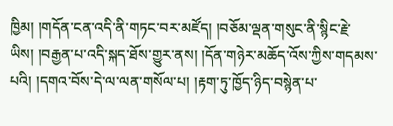ཁྱིམ། །གདོན་ངན་འདི་ནི་གཏང་བར་མཛོད། །བཅོམ་ལྡན་གསུང་ནི་སྙིང་རྗེ་ཡིས། །བརྒྱན་པ་འདི་སྐད་ཐོས་གྱུར་ནས། །དོན་གཉེར་མཆོད་འོས་ཀྱིས་གདམས་པའི། །དགའ་བོས་དེ་ལ་ལན་གསོལ་པ། །རྟག་ཏུ་ཁྱོད་ཉིད་བསྙེན་པ་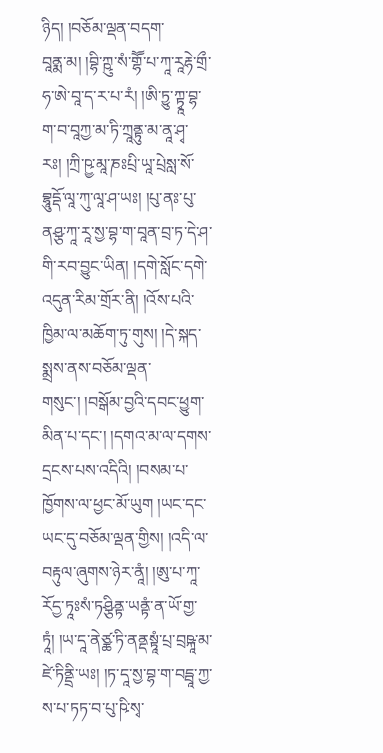ཉིད། །བཅོམ་ལྡན་བདག་
བཱནྨ་མ། །བྷི་ཀྵུ་སཾ་གྷཽ་པ་ཀཱ་རཱརྷེ་གྲྀ་ཧ་ཨེ་བཱ་ད་ར་པ་རཾ། །ཨི་ཏྱུ་ཀྟྭཱ་བྷ་ག་བ་བཱཀྱ་མ་ཏི་ཀྲཱནྟུ་མ་ནཱ་ཤྭ་རཿ། །ཀྲི་ཥྱ་མཱ་ཎཿཔྲི་ཡཱ་པྲེསླ་སོ་བྷཱུདྡོ་ལཱ་ཀུ་ལཱ་ཤ་ཡཿ། །པུ་ནཿ་པུ་ནཤྩ་ཀཱ་རཱ་སྱ་བྷ་ག་བཱན་བྲ་ཏ་དེ་ཤ་གི་རབ་བྱུང་ཡིན། །དགེ་སློང་དགེ་འདུན་རིམ་གྲོར་ནི། །འོས་པའི་ཁྱིམ་ལ་མཆོག་ཏུ་གུས། །དེ་སྐད་སྨྲས་ནས་བཅོམ་ལྡན་གསུང་། །བསྒོམ་བྱའི་དབང་ཕྱུག་མིན་པ་དང་། །དགའ་མ་ལ་དགས་དྲངས་པས་འདིའི། །བསམ་པ་ཁྱོགས་ལ་ཕྱང་མོ་ཡུག །ཡང་དང་ཡང་དུ་བཅོམ་ལྡན་གྱིས། །འདི་ལ་བརྟུལ་ཞུགས་ཉེར་ནཱཾ། །ཨུ་པ་ཀཱ་རོདྱ་ཏཱཿསཾ་ཏཤྩིནྟ་ཡནྟཾ་ན་ཡོ་གྱ་ཏཱཾ། །ཡ་དཱ་ནེཙྪ་ཏི་ནནྡསྟཱཾ་པྲ་བྲཥྐཱ་མ་ཛེ་ཏིནྡྲི་ཡཿ། །ཏ་དཱ་སྱ་བྷ་ག་བདྦཱ་ཀྱ་ས་པ་ཏཏ་བ་པུ་ཥི་སྭ་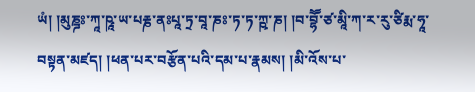ཡཾ། །མུཎྜཿ་ཀཱ་ཥཱ་ཡ་པརྞ་ནཿཔཱ་ཏྲ་བཱ་ཎཿ་ཏ་ཏ་ཀྵ་ཎ། །བ་བྷཽ་ཙ་མཱི་ཀ་ར་རུ་ཙིརྨ་ཧཱ་བསྟན་མཛད། །ཕན་པར་བརྩོན་པའི་དམ་པ་རྣམས། །མི་འོས་པ་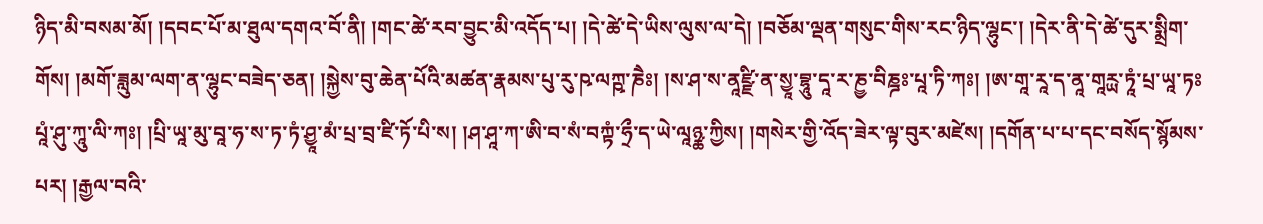ཉིད་མི་བསམ་མོ། །དབང་པོ་མ་ཐུལ་དགའ་བོ་ནི། །གང་ཚེ་རབ་བྱུང་མི་འདོད་པ། །དེ་ཚེ་དེ་ཡིས་ལུས་ལ་དེ། །བཅོམ་ལྡན་གསུང་གིས་རང་ཉིད་ལྷུང་། །དེར་ནི་དེ་ཚེ་དུར་སྨྲིག་གོས། །མགོ་ཟླུམ་ལག་ན་ལྷུང་བཟེད་ཅན། །སྐྱེས་བུ་ཆེན་པོའི་མཚན་རྣམས་པུ་རུ་ཥ་ལཀྵ་ཎཻཿ། །ས་ཤ་ས་ནཱཛྫི་ན་སྱཱ་བྷཱུ་དཱ་ར་ཎྱ་བིཎྜཿ་པཱ་ཏི་ཀཿ། །ཨ་གཱ་རཱ་ད་ནཱ་གཱཪྻ་ཏཱཾ་པྲ་ཡཱ་ཏཿཔཱཾ་ཤུ་ཀཱུ་ལི་ཀཿ། །པྲི་ཡཱ་མུ་བཱ་ཧ་ས་ཏ་ཏཾ་ཤྱཱ་མཾ་པྲ་བྲ་ཛི་ཏོ་པི་ས། །ཤ་ཤཱ་ཀ་ཨི་བ་སཾ་བཀྟཾ་ཧྲྀ་ད་ཡེ་ལཱཉྪ་ཀྱིས། །གསེར་གྱི་འོད་ཟེར་ལྟ་བུར་མཛེས། །དགོན་པ་པ་དང་བསོད་སྙོམས་པར། །རྒྱལ་བའི་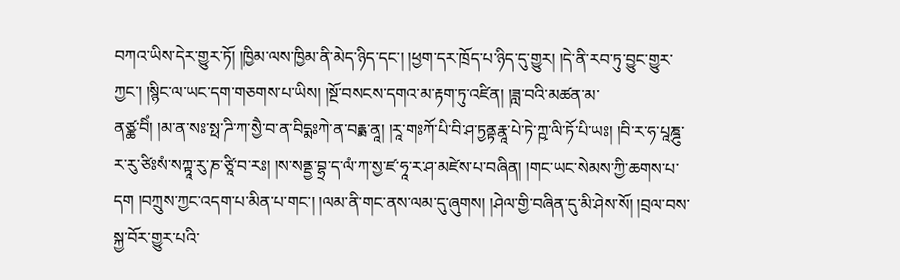བཀའ་ཡིས་དེར་གྱུར་ཏོ། །ཁྱིམ་ལས་ཁྱིམ་ནི་མེད་ཉིད་དང་། །ཕྱག་དར་ཁྲོད་པ་ཉིད་དུ་གྱུར། །དེ་ནི་རབ་ཏུ་བྱུང་གྱུར་ཀྱང་། །སྙིང་ལ་ཡང་དག་གཅགས་པ་ཡིས། །སྔོ་བསངས་དགའ་མ་རྟག་ཏུ་འཛིན། །ཟླ་བའི་མཚན་མ་
ནཙྪ་བིཾ། །མ་ན་སཿ་སྥ་ཌི་ཀ་སྱཻ་བ་ན་བིདྨཿཀེ་ན་བརྟྨ་ནཱ། །རཱ་གཿཀོ་པི་བི་ཤ་ཏྱནྟརྣཱ་པེ་ཏེ་ཀྵ་ལི་ཏོ་པི་ཡཿ། །བི་ར་ཧ་པཱཎྜུ་ར་རུ་ཙིཿསཾ་སཀྟཱ་རུ་ཎ་ཙཱི་བ་རཿ། །ས་སནྡྱ་བྷྲ་ད་ལཾ་ཀ་སྱ་ཛ་ཧཱ་ར་ཤ་མཛེས་པ་བཞིན། །གང་ཡང་སེམས་ཀྱི་ཆགས་པ་དག །བཀྲུས་ཀྱང་འདག་པ་མིན་པ་གང་། །ལམ་ནི་གང་ནས་ལམ་དུ་ཞུགས། །ཤེལ་གྱི་བཞིན་དུ་མི་ཤེས་སོ། །བྲལ་བས་སྐྱ་བོར་གྱུར་པའི་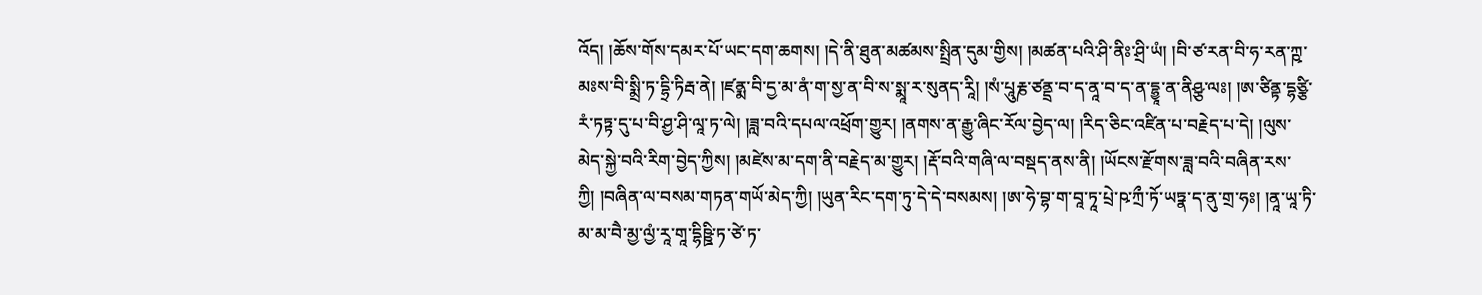འོད། །ཆོས་གོས་དམར་པོ་ཡང་དག་ཆགས། །དེ་ནི་ཐུན་མཚམས་སྤྲིན་དུམ་གྱིས། །མཚན་པའི་ཤི་ནིཿ་ཤྲི་ཡཾ། །བི་ཙ་རན་བི་ཧ་རན་ཀྵ་མཿས་བི་སྨྲི་ཏ་དྷྲི་ཏིརྦ་ནེ། །ཛནྨ་བི་དྱ་མ་ནཾ་ག་སྱ་ན་བི་ས་སྨཱ་ར་སུནད་རཱི། །སཾ་པཱུརྞ་ཙནྡྲ་བ་ད་ནཱ་བ་ད་ན་དྷྱཱ་ན་ནིཤྩ་ལཿ། །ཨ་ཙིནྟ་དྷཙྩི་རཾ་ཏཏྟ་དུ་པ་བི་ཤྱ་ཤི་ལཱ་ཏ་ལེ། །ཟླ་བའི་དཔལ་འཕྲོག་གྱུར། །ནགས་ན་རྒྱུ་ཞིང་རོལ་བྱེད་ལ། །རིད་ཅིང་འཛིན་པ་བརྗེད་པ་དེ། །ལུས་མེད་སྐྱེ་བའི་རིག་བྱེད་ཀྱིས། །མཛེས་མ་དག་ནི་བརྗེད་མ་གྱུར། །རྡོ་བའི་གཞི་ལ་བསྡད་ནས་ནི། །ཡོངས་རྫོགས་ཟླ་བའི་བཞིན་རས་ཀྱི། །བཞིན་ལ་བསམ་གཏན་གཡོ་མེད་ཀྱི། །ཡུན་རིང་དག་ཏུ་དེ་དེ་བསམས། །ཨ་ཧེ་བྷ་ག་བཱ་ཏཱ་པྲེ་ཥ་ཀྲྀ་ཏོ་ཡཏྣ་ད་ནུ་གྲ་ཧཿ། །ནཱ་ཡཱ་ཏི་མ་མ་བཻ་མྱ་ལྱཾ་རཱ་གཱ་དྷིཥྛི་ཏ་ཙེ་ཏ་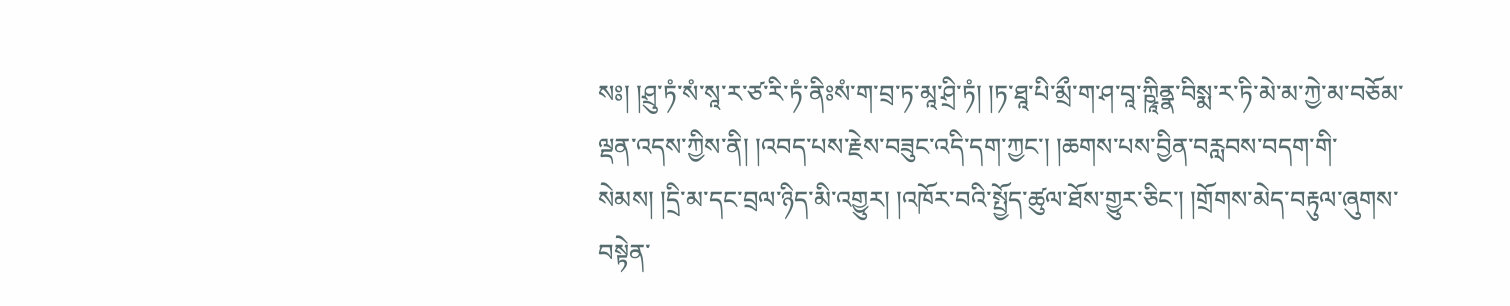སཿ། །ཤྲུ་ཏཾ་སཾ་སཱ་ར་ཙ་རི་ཏཾ་ནིཿསཾ་ག་བྲ་ཏ་མཱ་ཤྲི་ཏཾ། །ཏ་ཐཱ་པི་མྲྀ་ག་ཤ་བཱ་ཀྵཱིནྣ་བིསྨ་ར་ཏི་མེ་མ་ཀྱེ་མ་བཅོམ་ལྡན་འདས་ཀྱིས་ནི། །འབད་པས་རྗེས་བཟུང་འདི་དག་ཀྱང་། །ཆགས་པས་བྱིན་བརླབས་བདག་གི་སེམས། །དྲི་མ་དང་བྲལ་ཉིད་མི་འགྱུར། །འཁོར་བའི་སྤྱོད་ཚུལ་ཐོས་གྱུར་ཅིང་། །གྲོགས་མེད་བརྟུལ་ཞུགས་བསྟེན་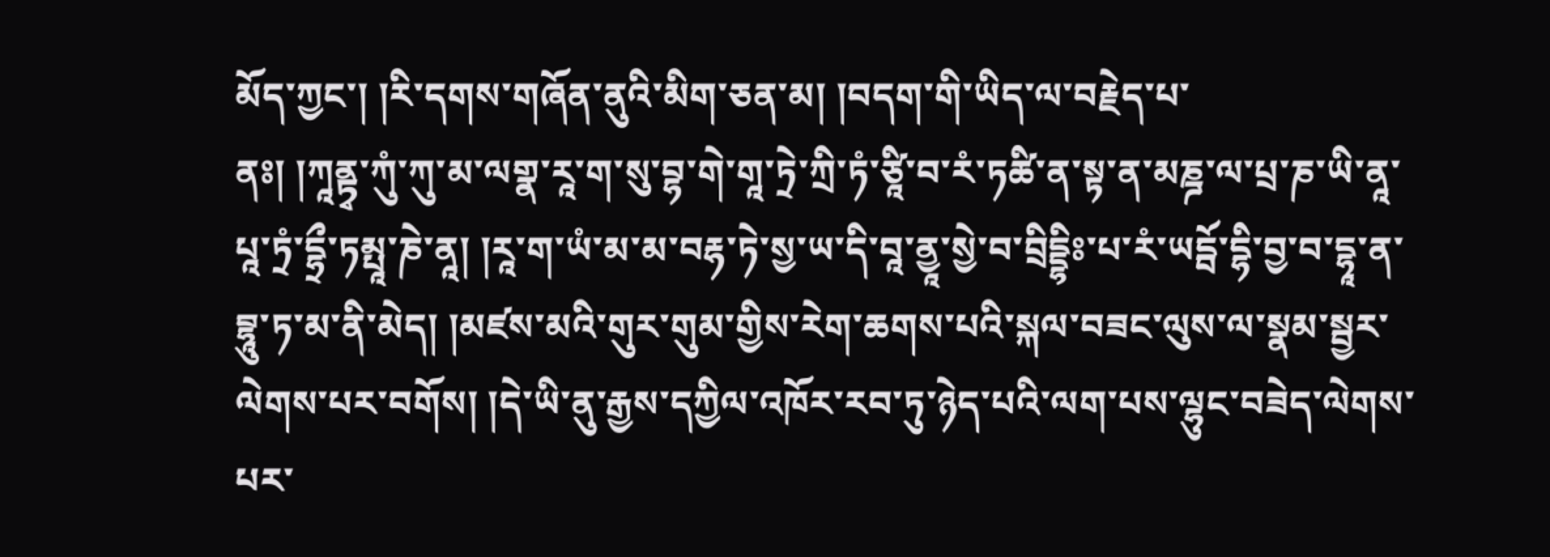མོད་ཀྱང་། །རི་དགས་གཞོན་ནུའི་མིག་ཅན་མ། །བདག་གི་ཡིད་ལ་བརྗེད་པ་
ནཿ། །ཀཱནྟྭ་ཀུཾ་ཀུ་མ་ལགྣ་རཱ་ག་སུ་བྷ་གེ་གཱ་ཏྲེ་ཀྲི་ཏཾ་ཙཱི་བ་རཾ་ཏཚི་ན་སྟ་ན་མཎྜ་ལ་པྲ་ཎ་ཡི་ནཱ་པཱ་ཏྲཾ་དྷྲྀ་ཏམྤཱ་ཎེ་ནཱ། །རཱ་ག་ཡཾ་མ་མ་བརྷ་ཏེ་སྱ་ཡ་དི་བཱ་ནྱཱ་སྱེ་བ་བྲིདྡྷིཿ་པ་རཾ་ཡདྦོ་དྷི་བྱ་བ་དྷཱ་ན་བྷཱུ་ཏ་མ་ནི་མེད། །མཛས་མའི་གུར་གུམ་གྱིས་རེག་ཆགས་པའི་སྐལ་བཟང་ལུས་ལ་སྣམ་སྦྱར་ལེགས་པར་བགོས། །དེ་ཡི་ནུ་རྒྱས་དཀྱིལ་འཁོར་རབ་ཏུ་ཉེད་པའི་ལག་པས་ལྷུང་བཟེད་ལེགས་པར་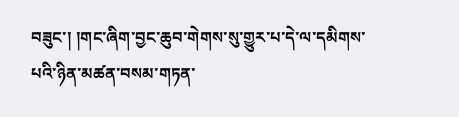བཟུང་། །གང་ཞིག་བྱང་ཆུབ་གེགས་སུ་གྱུར་པ་དེ་ལ་དམིགས་པའི་ཉིན་མཚན་བསམ་གཏན་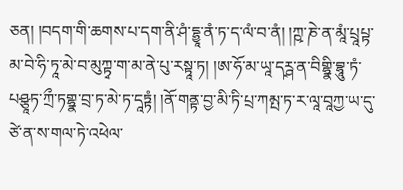ཅན། །བདག་གི་ཆགས་པ་དག་ནི་ཤཾ་དྷྱཱ་ནཾ་ཏ་ད་ལཾ་བ་ནཾ། །ཀྵ་ཎེ་ན་མཱཾ་པྲཱཔྟ་མ་བེ་ཧི་ཏཱ་མེ་བ་མུཀྟྭ་ག་མ་ནེ་པུ་རསྟཱ་ཏ། །ཨ་ཧོ་མ་ཡཱ་དཪྴ་ན་བིགྷྣི་བྷཱུ་ཏཾ་པཤྩཱཏ་ཀྲྀ་ཏགྷྣ་བྲ་ཏ་མེ་ཏ་དཱཏྟཾ། །ནོ་གནྟ་བྱ་མི་ཏི་པྲ་ཀམྤ་ཏ་ར་ལཱ་བཱཀྱ་ཡ་དུ་ཙེ་ན་ས་གལ་ཏེ་འཕེལ་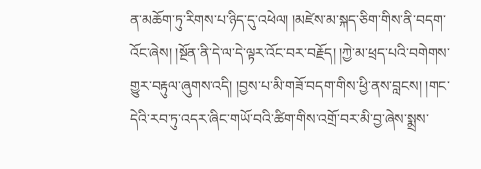ན་མཆོག་ཏུ་རིགས་པ་ཉིད་དུ་འཕེལ། །མཛེས་མ་སྐད་ཅིག་གིས་ནི་བདག་འོང་ཞེས། །སྔོན་ནི་དེ་ལ་དེ་ལྟར་འོང་བར་བརྗོད། །ཀྱེ་མ་ཕྲད་པའི་བགེགས་གྱུར་བརྟུལ་ཞུགས་འདི། །བྱས་པ་མི་གཟོ་བདག་གིས་ཕྱི་ནས་བླངས། །གང་དེའི་རབ་ཏུ་འདར་ཞིང་གཡོ་བའི་ཚིག་གིས་འགྲོ་བར་མི་བྱ་ཞེས་སྨྲས་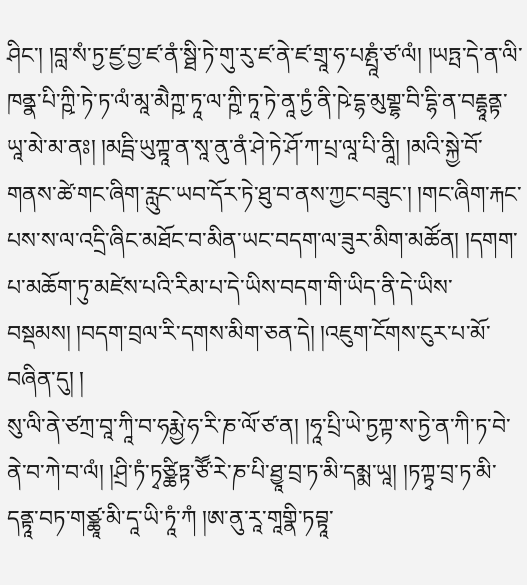ཤིང་། །བླ་སཾ་ཏྱ་ཛྱ་བྱ་ཛ་ནཾ་སྠི་ཏེ་གུ་རུ་ཛ་ནེ་ཛ་གྲཱ་ཧ་པཎྤཱཾ་ཙ་ལཾ། །ཡཏྤ་དེ་ན་ལི་ཁནྣ་པི་ཀྵི་ཏེ་ཏ་ལཾ་མཱ་མཻཀྵ་ཏཱ་ལ་ཀྵི་ཏཱ་ཏེ་ནཱ་ཏྱཾ་ནི་ཥེ་དྷ་མུགྡྷ་བི་དྷི་ན་བརྡྷཱནྟ་ཡཱ་མེ་མ་ནཿ། །མདྦི་ཡུཀྟཱ་ན་སཱ་ནུ་ནཾ་ཤེ་ཏེ་ཤོ་ཀ་པྲ་ལཱ་པི་ནཱི། །མའི་སྐྱེ་བོ་གནས་ཚེ་གང་ཞིག་རླུང་ཡབ་དོར་ཏེ་ཐུ་བ་ནས་ཀྱང་བཟུང་། །གང་ཞིག་རྐང་པས་ས་ལ་འདྲི་ཞིང་མཐོང་བ་མིན་ཡང་བདག་ལ་ཟུར་མིག་མཚོན། །དགག་པ་མཆོག་ཏུ་མཛེས་པའི་རིམ་པ་དེ་ཡིས་བདག་གི་ཡིད་ནི་དེ་ཡིས་བསྡམས། །བདག་བྲལ་རི་དགས་མིག་ཅན་དེ། །འཇུག་ངོགས་ངུར་པ་མོ་བཞིན་དུ། །
སུ་ལི་ནེ་ཙཀྲ་བཱ་ཀཱི་བ་ཧརྨྱེ་ཧ་རི་ཎ་ལོ་ཙ་ན། །ཧཱ་པྲི་ཡེ་ཏྱཀྟ་ས་ཏྱེ་ན་ཀི་ཏ་བེ་ནེ་བ་ཀེ་བ་ལཾ། །ཤྲི་ཏཾ་ཏྭཙྪིཏྟ་ཙཽ་རེ་ཎ་པི་ཐྱཱ་བྲ་ཏ་མི་དམྨ་ཡཱ། །ཏཀྟྭ་བྲ་ཏ་མི་དནྟཱ་བཏ་གཙྪཱ་མི་དཱ་ཡི་ཏཱཾ་ཀཾ །ཨ་ནུ་རཱ་གཱགྣི་ཏབྟཱ་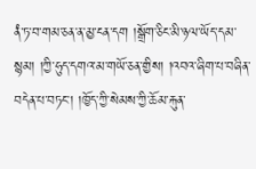ནཾ་ཏ་བ་གམ་ཅན་ན་མྱ་ངན་དག །སྒྲོག་ཅིང་མི་ཉལ་ཡོད་དམ་སྙམ། །ཀྱི་ཧུད་དགའ་མ་གཡོ་ཅན་གྱིས། །འབའ་ཞིག་པ་བཞིན་བདེན་པ་བཏང་། །ཁྱོད་ཀྱི་སེམས་ཀྱི་ཆོམ་རྐུན་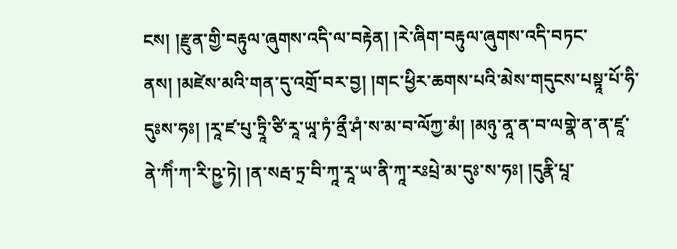ངས། །རྫུན་གྱི་བརྟུལ་ཞུགས་འདི་ལ་བརྟེན། །རེ་ཞིག་བརྟུལ་ཞུགས་འདི་བཏང་ནས། །མཛེས་མའི་གན་དུ་འགྲོ་བར་བྱ། །གང་ཕྱིར་ཆགས་པའི་མེས་གདུངས་པསྟཱ་པོ་ཧི་དུཿས་ཧཿ། །རཱ་ཛ་པུ་ཏྲཱི་ཙི་རཱ་ཡཱ་ཏཾ་ནྲྀ་ཤཾ་ས་མ་བ་ལོཀྱ་མཾ། །མཉུ་ནཱ་ན་བ་ལགྣེ་ན་ན་ཛཱ་ནེ་ཀིཾ་ཀ་རི་ཥྱ་ཏེ། །ན་སརྦ་ཏྲ་བི་ཀཱ་རཱ་ཡ་ནི་ཀཱ་རཿཔྲེ་མ་དུཿ་ས་ཧཿ། །དུརྣི་པཱ་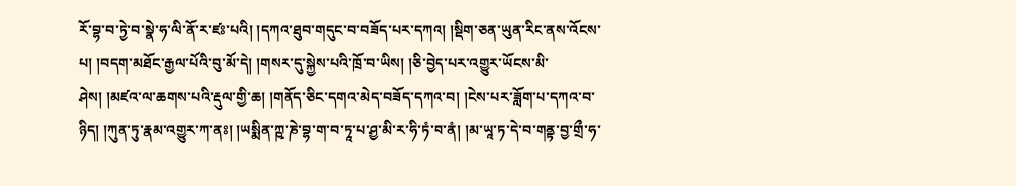རོ་བྷ་བ་ཏྱེ་བ་སྣེ་ཧ་ལི་ནོ་ར་ཛཿ་པའི། །དཀའ་ཐུབ་གདུང་བ་བཟོད་པར་དཀའ། །སྡིག་ཅན་ཡུན་རིང་ནས་འོངས་པ། །བདག་མཐོང་རྒྱལ་པོའི་བུ་མོ་དེ། །གསར་དུ་སྐྱེས་པའི་ཁྲོ་བ་ཡིས། །ཅི་བྱེད་པར་འགྱུར་ཡོངས་མི་ཤེས། །མཛའ་ལ་ཆགས་པའི་རྡུལ་གྱི་ཆ། །གནོད་ཅིང་དགའ་མེད་བཟོད་དཀའ་བ། །ངེས་པར་ཟློག་པ་དཀའ་བ་ཉིད། །ཀུན་ཏུ་རྣམ་འགྱུར་ཀ་ནཿ། །ཡསྨིན་ཀྵ་ཎེ་བྷ་ག་བ་ཏཱ་པ་ཤྱ་མི་ར་ཧི་ཏཾ་བ་ནཾ། །མ་ཡཱ་ཏ་དེ་བ་གནྟ་བྱ་གྲྀ་ཧ་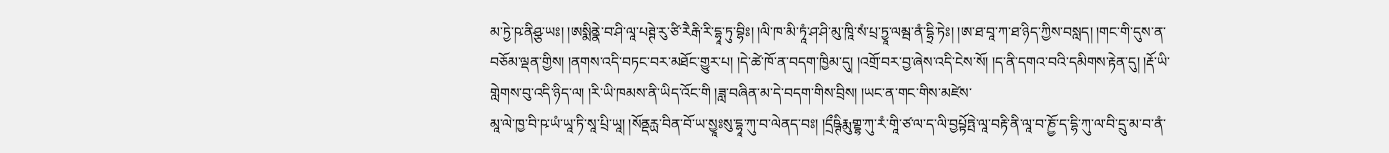མ་ཏྱེ་ཥ་ནིཤྩ་ཡཿ། །ཨསྨིནྣེ་བ་ཤི་ལཱ་པཊྚེ་རུ་ཙི་རཻརྒི་རི་དྷཱ་ཏུ་བྷིཿ། །ལི་ཁ་མི་ཏཱཾ་ཤ་ཤི་མུ་ཁཱི་སཾ་པྲ་ཏྱཱ་ལམྦ་ནཾ་དྷྲི་ཏེཿ། །ཨ་ཐ་བཱ་ཀ་ཐ་ཉིད་ཀྱིས་བསླད། །གང་གི་དུས་ན་བཅོམ་ལྡན་གྱིས། །ནགས་འདི་བཏང་བར་མཐོང་གྱུར་པ། །དེ་ཚེ་ཁོ་ན་བདག་ཁྱིམ་དུ། །འགྲོ་བར་བྱ་ཞེས་འདི་ངེས་སོ། །ད་ནི་དགའ་བའི་དམིགས་རྟེན་དུ། །རྡོ་ཡི་གླེགས་བུ་འདི་ཉིད་ལ། །རི་ཡི་ཁམས་ནི་ཡིད་འོང་གི །ཟླ་བཞིན་མ་དེ་བདག་གིས་བྲིས། །ཡང་ན་གང་གིས་མཛེས་
མཱ་ལེ་ཁྱ་བི་ཥ་ཡཾ་ཡཱ་ཏི་སཱ་པྲི་ཡཱ། །སོནྡརྻ་བིན་བོ་ཡ་སྱཱཿསུ་དྷཱ་ཀུ་བ་ལེནད་བཿ། །དྲྀཥྚིརྨུགྡྷ་ཀུ་རཾ་གཱི་ཙ་ལ་ད་ལི་བྱཔྟོཏྤེ་ལཱ་བརྟི་ནི་ལཱ་བ་ཎྱོ་ད་དྷི་ཀུ་ལ་བི་དྲུ་མ་བ་ནཾ་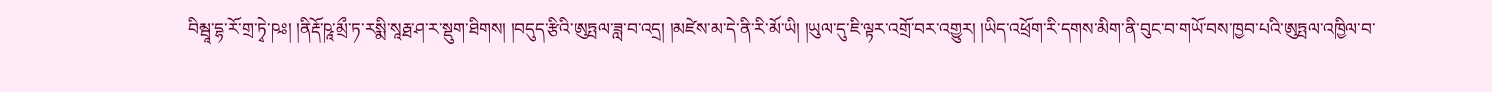བིམྦཱ་དྷ་རོ་གྲ་ཏྭེ་ཥཿ། །ནིརྡོ་ཥཱ་མྲྀ་ཏ་རསྨི་སཱརྠ་ཤ་ར་སྡུག་ཐིགས། །བདུད་རྩིའི་ཨུཏྤལ་ཟླ་བ་འདྲ། །མཛེས་མ་དེ་ནི་རི་མོ་ཡི། །ཡུལ་དུ་ཇི་ལྟར་འགྲོ་བར་འགྱུར། །ཡིད་འཕྲོག་རི་དགས་མིག་ནི་བུང་བ་གཡོ་བས་ཁྱབ་པའི་ཨུཏྤལ་འཁྱིལ་བ་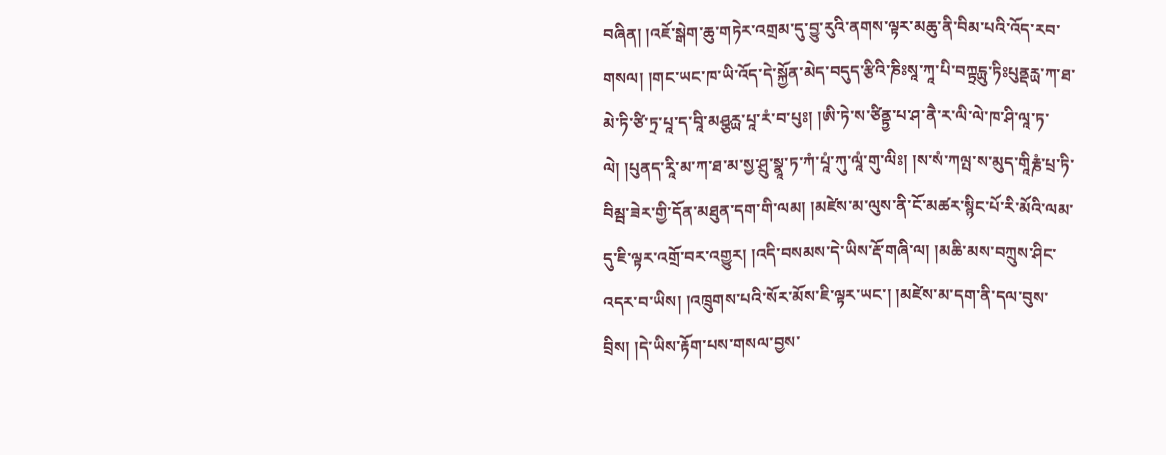བཞིན། །འཇོ་སྒེག་ཆུ་གཏེར་འགྲམ་དུ་བྱུ་རུའི་ནགས་ལྟར་མཆུ་ནི་བིམ་པའི་འོད་རབ་གསལ། །གང་ཡང་ཁ་ཡི་འོད་དེ་སྐྱོན་མེད་བདུད་རྩིའི་ཎིཿསཱ་ཀཱ་པི་བཀྟྲདྻུ་ཏིཿཔུནྡརྻ་ཀ་ཐ་མེ་ཏི་ཙི་ཏྲ་པཱ་ད་བཱི་མཤྩཪྻ་པཱ་རཾ་བ་པུཿ། །ཨི་ཏེ་ས་ཙིནྟྱ་པ་ཤ་ནཻ་ར་ལི་ལེ་ཁ་ཤི་ལཱ་ཏ་ལེ། །པུནད་རཱི་མ་ཀ་ཐ་མ་སྱ་ཤྲུ་སྣཱ་ཏ་ཀཾ་པཱཾ་ཀུ་ལཱཾ་གུ་ལིཿ། །ས་སཾ་ཀལྤ་ས་མུད་གཱིརྞཾ་པྲ་ཏི་བིམྦ་ཟེར་གྱི་དོན་མཐུན་དག་གི་ལམ། །མཛེས་མ་ལུས་ནི་ངོ་མཚར་སྙིང་པོ་རི་མོའི་ལམ་དུ་ཇི་ལྟར་འགྲོ་བར་འགྱུར། །འདི་བསམས་དེ་ཡིས་རྡོ་གཞི་ལ། །མཆི་མས་བཀྲུས་ཤིང་འདར་བ་ཡིས། །འཁྲུགས་པའི་སོར་མོས་ཇི་ལྟར་ཡང་། །མཛེས་མ་དག་ནི་དལ་བུས་བྲིས། །དེ་ཡིས་རྟོག་པས་གསལ་བྱས་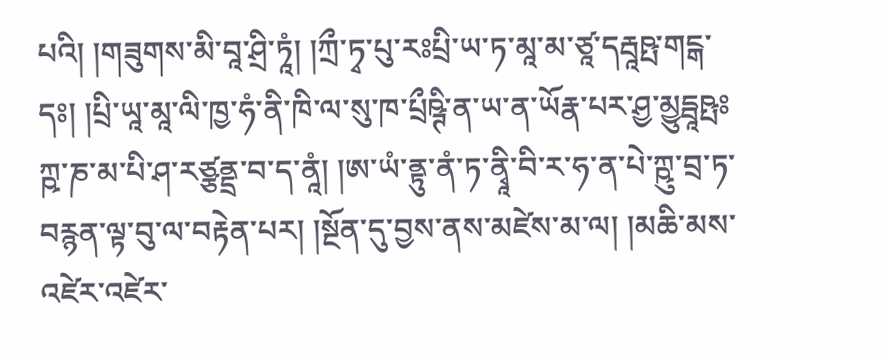པའི། །གཟུགས་མི་བཱ་ཤྲི་ཏཱཾ། །ཀྲྀ་ཏྭ་པུ་རཿཔྲི་ཡ་ཏ་མཱ་མ་ཙཱ་དརྦཱཥྤ་གངྒ་དཿ། །པྲི་ཡཱ་མཱ་ལི་ཁྱ་ཧཾ་ནི་ཁི་ལ་སུ་ཁ་པྲྀཥྚི་ན་ཡ་ན་ཡོརྣ་པར་ཤྱ་མྱུདྦཱཥྤཿཀྵ་ཎ་མ་པི་ཤ་རཙྩནྡྲ་བ་ད་ནཱཾ། །ཨ་ཡཾ་ནྟུ་ནཾ་ཏ་ནྭཱི་བི་ར་ཧ་ན་པེ་ཀྵུ་བྲ་ཏ་བརྙན་ལྟ་བུ་ལ་བརྟེན་པར། །སྔོན་དུ་བྱས་ནས་མཛེས་མ་ལ། །མཆི་མས་འཛེར་འཛེར་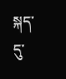སྐད་དུ་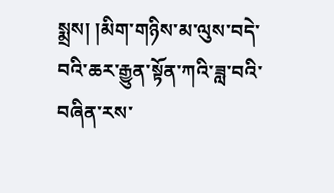སྨྲས། །མིག་གཉིས་མ་ལུས་བདེ་བའི་ཆར་རྒྱུན་སྟོན་ཀའི་ཟླ་བའི་བཞིན་རས་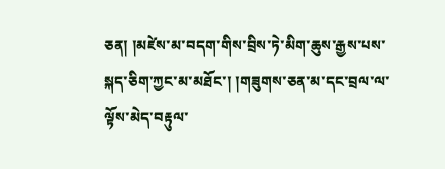ཅན། །མཛེས་མ་བདག་གིས་བྲིས་ཏེ་མིག་ཆུས་རྒྱས་པས་སྐད་ཅིག་ཀྱང་མ་མཐོང་། །གཟུགས་ཅན་མ་དང་བྲལ་ལ་ལྟོས་མེད་བརྟུལ་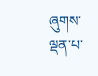ཞུགས་ལྡན་པ་